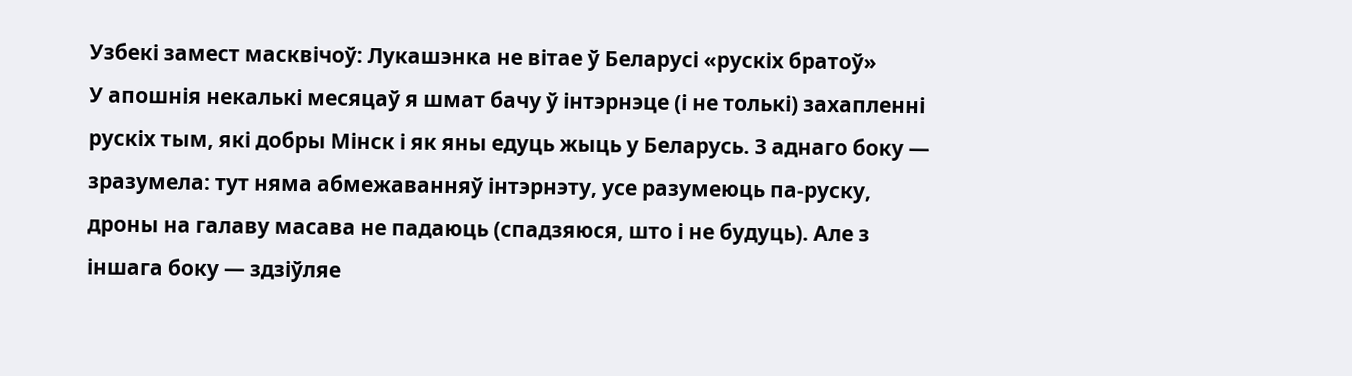Узбекі замест масквічоў: Лукашэнка не вітае ў Беларусі «рускіх братоў»
У апошнія некалькі месяцаў я шмат бачу ў інтэрнэце (і не толькі) захапленні рускіх тым, які добры Мінск і як яны едуць жыць у Беларусь. З аднаго боку — зразумела: тут няма абмежаванняў інтэрнэту, усе разумеюць па-руску, дроны на галаву масава не падаюць (спадзяюся, што і не будуць). Але з іншага боку — здзіўляе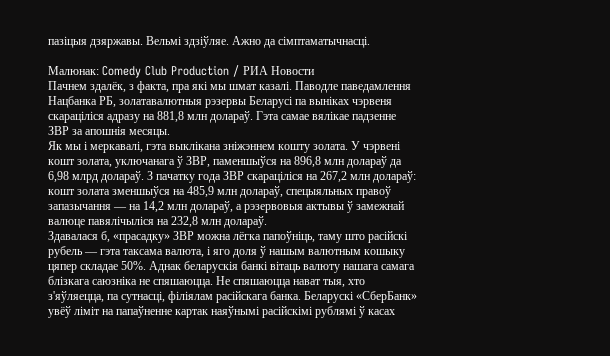пазіцыя дзяржавы. Вельмі здзіўляе. Ажно да сімптаматычнасці.

Малюнак: Comedy Club Production / РИА Новости
Пачнем здалёк, з факта, пра які мы шмат казалі. Паводле паведамлення Нацбанка РБ, золатавалютныя рэзервы Беларусі па выніках чэрвеня скараціліся адразу на 881,8 млн долараў. Гэта самае вялікае падзенне ЗВР за апошнія месяцы.
Як мы і меркавалі, гэта выклікана зніжэннем кошту золата. У чэрвені кошт золата, уключанага ў ЗВР, паменшыўся на 896,8 млн долараў да 6,98 млрд долараў. З пачатку года ЗВР скараціліся на 267,2 млн долараў: кошт золата зменшыўся на 485,9 млн долараў, спецыяльных правоў запазычання — на 14,2 млн долараў, а рэзервовыя актывы ў замежнай валюце павялічыліся на 232,8 млн долараў.
Здавалася б, «прасадку» ЗВР можна лёгка папоўніць, таму што расійскі рубель — гэта таксама валюта, і яго доля ў нашым валютным кошыку цяпер складае 50%. Аднак беларускія банкі вітаць валюту нашага самага блізкага саюзніка не спяшаюцца. Не спяшаюцца нават тыя, хто з'яўляецца, па сутнасці, філіялам расійскага банка. Беларускі «СберБанк» увёў ліміт на папаўненне картак наяўнымі расійскімі рублямі ў касах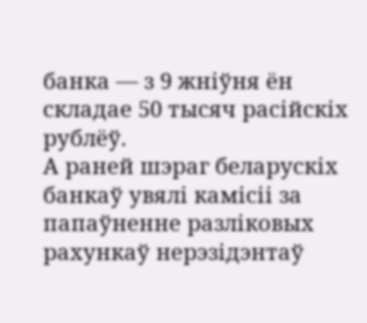банка — з 9 жніўня ён складае 50 тысяч расійскіх рублёў.
А раней шэраг беларускіх банкаў увялі камісіі за папаўненне разліковых рахункаў нерэзідэнтаў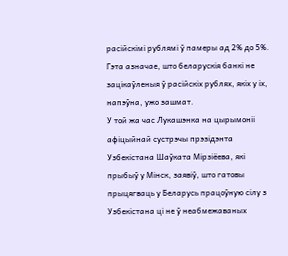расійскімі рублямі ў памеры ад 2% до 5%.
Гэта азначае, што беларускія банкі не зацікаўленыя ў расійскіх рублях, якіх у іх, напэўна, ужо зашмат.
У той жа час Лукашэнка на цырымоніі афіцыйнай сустрэчы прэзідэнта Узбекістана Шаўката Мірзіёева, які прыбыў у Мінск, заявіў, што гатовы прыцягваць у Беларусь працоўную сілу з Узбекістана ці не ў неабмежаваных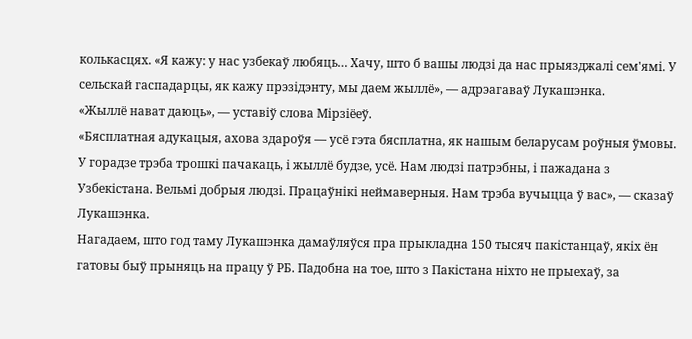колькасцях. «Я кажу: у нас узбекаў любяць… Хачу, што б вашы людзі да нас прыязджалі сем'ямі. У сельскай гаспадарцы, як кажу прэзідэнту, мы даем жыллё», — адрэагаваў Лукашэнка.
«Жыллё нават даюць», — уставіў слова Мірзіёеў.
«Бясплатная адукацыя, ахова здароўя — усё гэта бясплатна, як нашым беларусам роўныя ўмовы. У горадзе трэба трошкі пачакаць, і жыллё будзе, усё. Нам людзі патрэбны, і пажадана з Узбекістана. Вельмі добрыя людзі. Працаўнікі неймаверныя. Нам трэба вучыцца ў вас», — сказаў Лукашэнка.
Нагадаем, што год таму Лукашэнка дамаўляўся пра прыкладна 150 тысяч пакістанцаў, якіх ён гатовы быў прыняць на працу ў РБ. Падобна на тое, што з Пакістана ніхто не прыехаў, за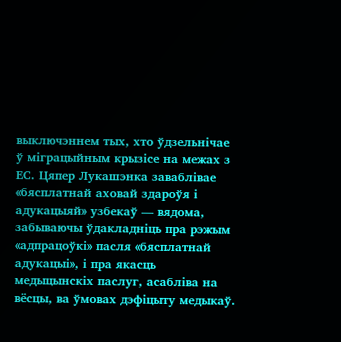выключэннем тых, хто ўдзельнічае ў міграцыйным крызісе на межах з ЕС. Цяпер Лукашэнка заваблівае «бясплатнай аховай здароўя і адукацыяй» узбекаў — вядома, забываючы ўдакладніць пра рэжым «адпрацоўкі» пасля «бясплатнай адукацыі», і пра якасць медыцынскіх паслуг, асабліва на вёсцы, ва ўмовах дэфіцыту медыкаў.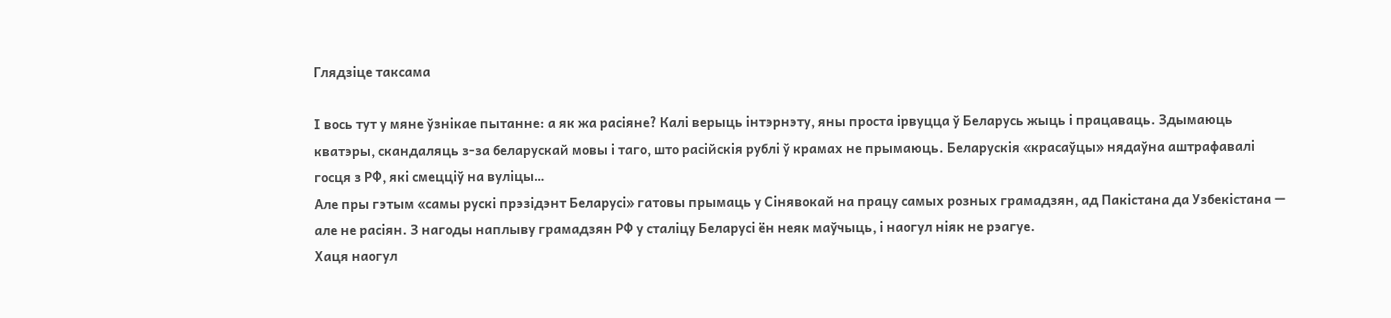Глядзіце таксама

І вось тут у мяне ўзнікае пытанне: а як жа расіяне? Калі верыць інтэрнэту, яны проста ірвуцца ў Беларусь жыць і працаваць. Здымаюць кватэры, скандаляць з-за беларускай мовы і таго, што расійскія рублі ў крамах не прымаюць. Беларускія «красаўцы» нядаўна аштрафавалі госця з РФ, які смецціў на вуліцы…
Але пры гэтым «самы рускі прэзідэнт Беларусі» гатовы прымаць у Сінявокай на працу самых розных грамадзян, ад Пакістана да Узбекістана — але не расіян. З нагоды наплыву грамадзян РФ у сталіцу Беларусі ён неяк маўчыць, і наогул ніяк не рэагуе.
Хаця наогул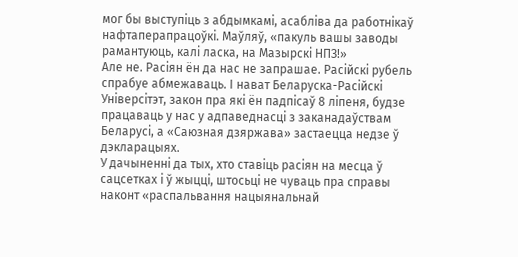мог бы выступіць з абдымкамі, асабліва да работнікаў нафтаперапрацоўкі. Маўляў, «пакуль вашы заводы рамантуюць, калі ласка, на Мазырскі НПЗ!»
Але не. Расіян ён да нас не запрашае. Расійскі рубель спрабуе абмежаваць. І нават Беларуска-Расійскі Універсітэт, закон пра які ён падпісаў 8 ліпеня, будзе працаваць у нас у адпаведнасці з заканадаўствам Беларусі, а «Саюзная дзяржава» застаецца недзе ў дэкларацыях.
У дачыненні да тых, хто ставіць расіян на месца ў сацсетках і ў жыцці, штосьці не чуваць пра справы наконт «распальвання нацыянальнай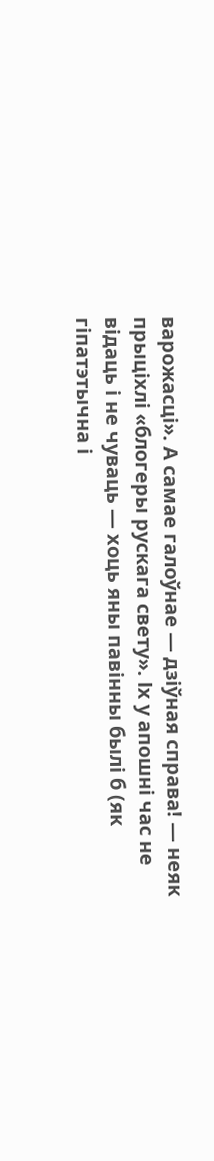варожасці». А самае галоўнае — дзіўная справа! — неяк прыціхлі «блогеры рускага свету». Іх у апошні час не відаць і не чуваць — хоць яны павінны былі б (як гіпатэтычна і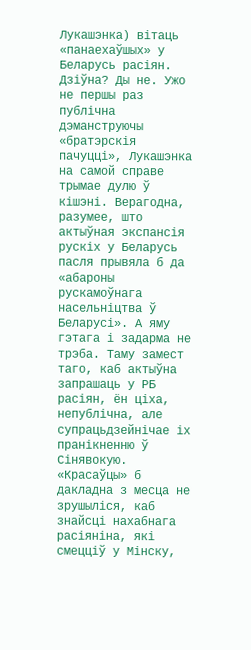Лукашэнка) вітаць «панаехаўшых» у Беларусь расіян.
Дзіўна? Ды не. Ужо не першы раз публічна дэманструючы «братэрскія пачуцці», Лукашэнка на самой справе трымае дулю ў кішэні. Верагодна, разумее, што актыўная экспансія рускіх у Беларусь пасля прывяла б да «абароны рускамоўнага насельніцтва ў Беларусі». А яму гэтага і задарма не трэба. Таму замест таго, каб актыўна запрашаць у РБ расіян, ён ціха, непублічна, але супрацьдзейнічае іх пранікненню ў Сінявокую.
«Красаўцы» б дакладна з месца не зрушыліся, каб знайсці нахабнага расіяніна, які смецціў у Мінску,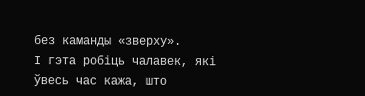без каманды «зверху».
І гэта робіць чалавек, які ўвесь час кажа, што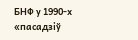БНФ у 1990-х «пасадзіў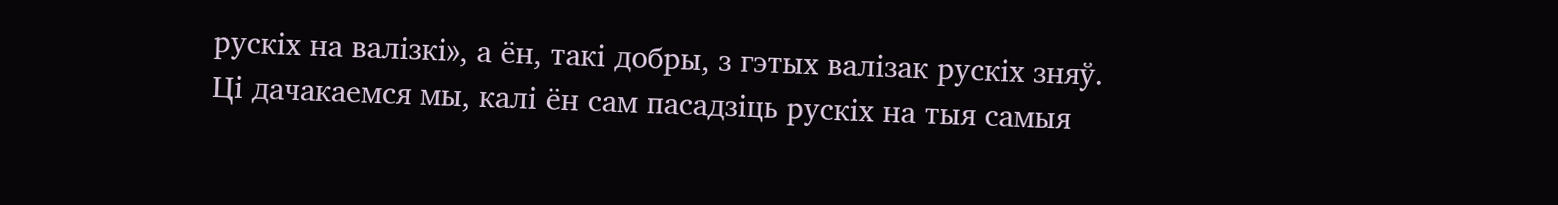рускіх на валізкі», а ён, такі добры, з гэтых валізак рускіх зняў.
Ці дачакаемся мы, калі ён сам пасадзіць рускіх на тыя самыя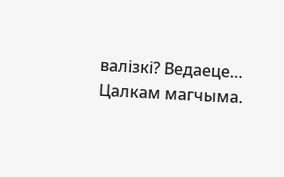валізкі? Ведаеце… Цалкам магчыма.